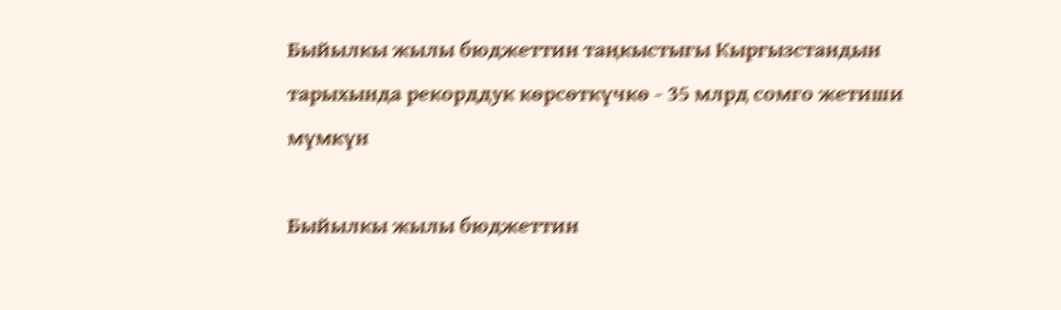Быйылкы жылы бюджеттин таңкыстыгы Кыргызстандын тарыхында рекорддук көрсөткүчкө - 35 млрд сомго жетиши мүмкүн

Быйылкы жылы бюджеттин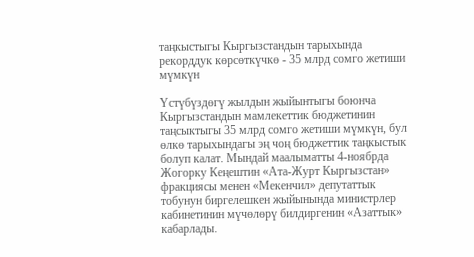таңкыстыгы Кыргызстандын тарыхында рекорддук көрсөткүчкө - 35 млрд сомго жетиши мүмкүн

Үстүбүздөгү жылдын жыйынтыгы боюнча Кыргызстандын мамлекеттик бюджетинин таңсыктыгы 35 млрд сомго жетиши мүмкүн, бул өлкө тарыхындагы эң чоң бюджеттик таңкыстык болуп калат. Мындай маалыматты 4-ноябрда Жогорку Кеңештин «Ата-Журт Кыргызстан» фракциясы менен «Мекенчил» депутаттык тобунун биргелешкен жыйынында министрлер кабинетинин мүчөлөрү билдиргенин «Азаттык» кабарлады.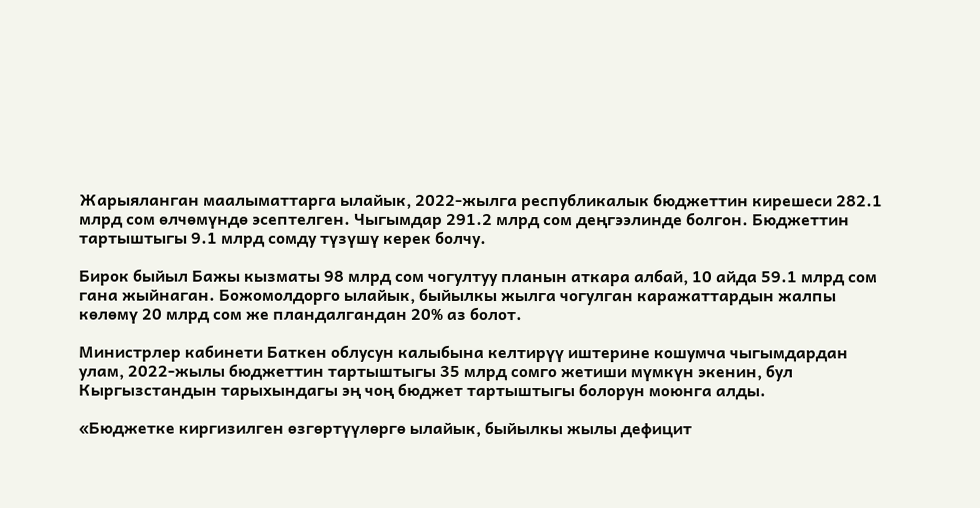Жарыяланган маалыматтарга ылайык, 2022-жылга республикалык бюджеттин кирешеси 282.1 млрд сом өлчөмүндө эсептелген. Чыгымдар 291.2 млрд сом деңгээлинде болгон. Бюджеттин тартыштыгы 9.1 млрд сомду түзүшү керек болчу.

Бирок быйыл Бажы кызматы 98 млрд сом чогултуу планын аткара албай, 10 айда 59.1 млрд сом гана жыйнаган. Божомолдорго ылайык, быйылкы жылга чогулган каражаттардын жалпы көлөмү 20 млрд сом же пландалгандан 20% аз болот.

Министрлер кабинети Баткен облусун калыбына келтирүү иштерине кошумча чыгымдардан улам, 2022-жылы бюджеттин тартыштыгы 35 млрд сомго жетиши мүмкүн экенин, бул Кыргызстандын тарыхындагы эң чоң бюджет тартыштыгы болорун моюнга алды.

«Бюджетке киргизилген өзгөртүүлөргө ылайык, быйылкы жылы дефицит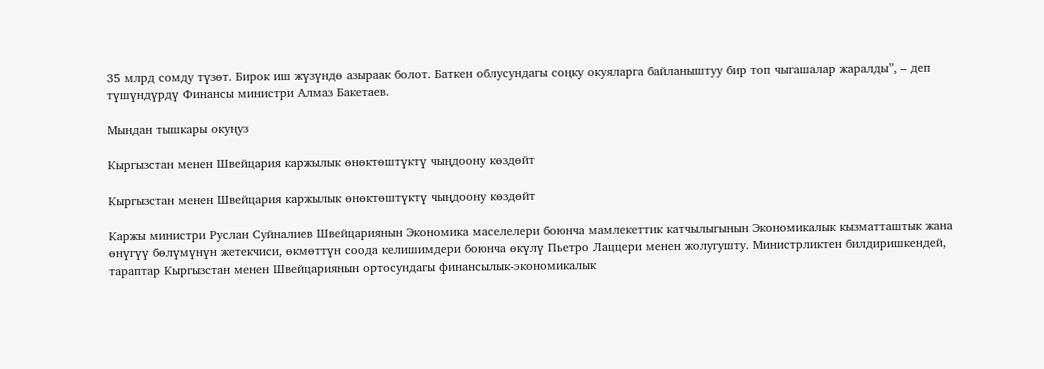35 млрд сомду түзөт. Бирок иш жүзүндө азыраак болот. Баткен облусундагы соңку окуяларга байланыштуу бир топ чыгашалар жаралды”, – деп түшүндүрдү Финансы министри Алмаз Бакетаев.

Мындан тышкары окуңуз

Кыргызстан менен Швейцария каржылык өнөктөштүктү чыңдоону көздөйт

Кыргызстан менен Швейцария каржылык өнөктөштүктү чыңдоону көздөйт

Каржы министри Руслан Суйналиев Швейцариянын Экономика маселелери боюнча мамлекеттик катчылыгынын Экономикалык кызматташтык жана өнүгүү бөлүмүнүн жетекчиси, өкмөттүн соода келишимдери боюнча өкүлү Пьетро Лаццери менен жолугушту. Министрликтен билдиришкендей, тараптар Кыргызстан менен Швейцариянын ортосундагы финансылык-экономикалык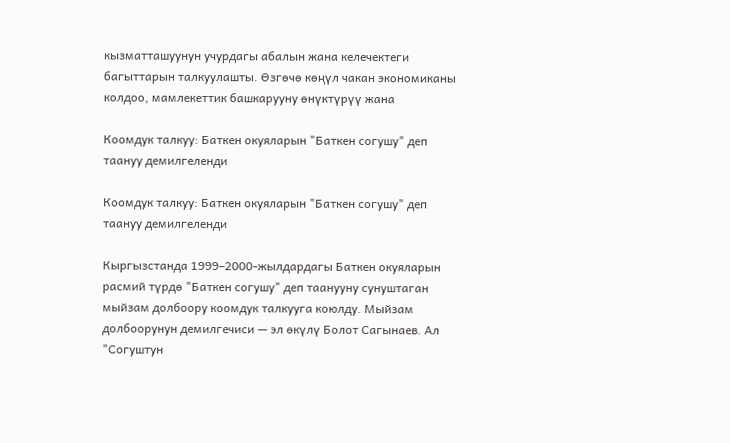кызматташуунун учурдагы абалын жана келечектеги багыттарын талкуулашты. Өзгөчө көңүл чакан экономиканы колдоо, мамлекеттик башкарууну өнүктүрүү жана

Коомдук талкуу: Баткен окуяларын "Баткен согушу" деп таануу демилгеленди

Коомдук талкуу: Баткен окуяларын "Баткен согушу" деп таануу демилгеленди

Кыргызстанда 1999–2000-жылдардагы Баткен окуяларын расмий түрдө "Баткен согушу" деп таанууну сунуштаган мыйзам долбоору коомдук талкууга коюлду. Мыйзам долбоорунун демилгечиси — эл өкүлү Болот Сагынаев. Ал "Согуштун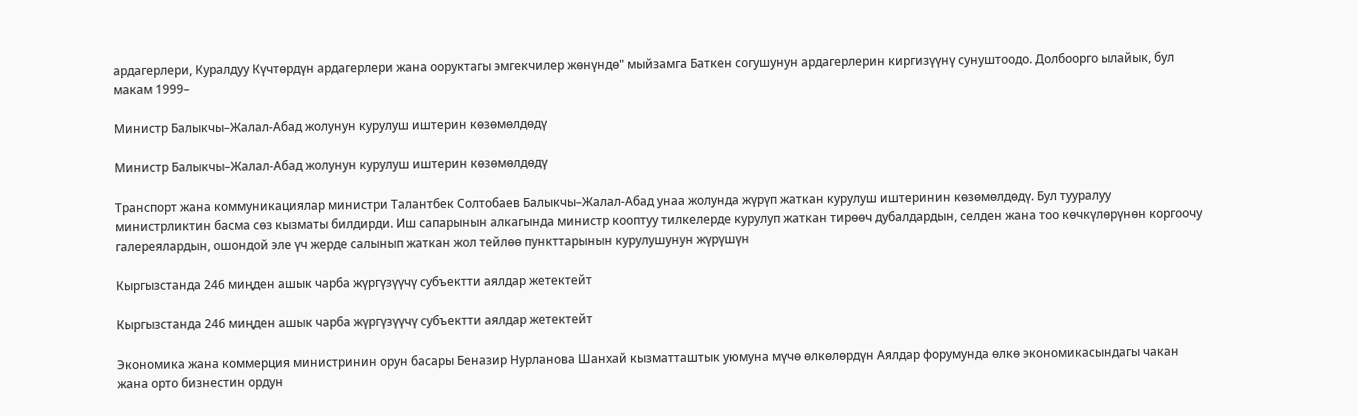ардагерлери, Куралдуу Күчтөрдүн ардагерлери жана ооруктагы эмгекчилер жөнүндө" мыйзамга Баткен согушунун ардагерлерин киргизүүнү сунуштоодо. Долбоорго ылайык, бул макам 1999–

Министр Балыкчы–Жалал-Абад жолунун курулуш иштерин көзөмөлдөдү

Министр Балыкчы–Жалал-Абад жолунун курулуш иштерин көзөмөлдөдү

Транспорт жана коммуникациялар министри Талантбек Солтобаев Балыкчы–Жалал-Абад унаа жолунда жүрүп жаткан курулуш иштеринин көзөмөлдөдү. Бул тууралуу министрликтин басма сөз кызматы билдирди. Иш сапарынын алкагында министр кооптуу тилкелерде курулуп жаткан тирөөч дубалдардын, селден жана тоо көчкүлөрүнөн коргоочу галереялардын, ошондой эле үч жерде салынып жаткан жол тейлөө пункттарынын курулушунун жүрүшүн

Кыргызстанда 246 миңден ашык чарба жүргүзүүчү субъектти аялдар жетектейт

Кыргызстанда 246 миңден ашык чарба жүргүзүүчү субъектти аялдар жетектейт

Экономика жана коммерция министринин орун басары Беназир Нурланова Шанхай кызматташтык уюмуна мүчө өлкөлөрдүн Аялдар форумунда өлкө экономикасындагы чакан жана орто бизнестин ордун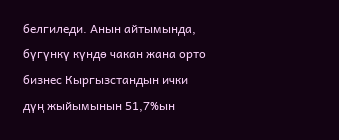белгиледи. Анын айтымында, бүгүнкү күндө чакан жана орто бизнес Кыргызстандын ички дүң жыйымынын 51,7%ын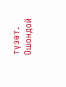түзөт. Ошондой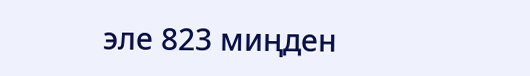эле 823 миңден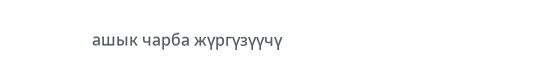ашык чарба жүргүзүүчү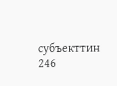субъекттин 246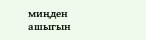миңден ашыгын